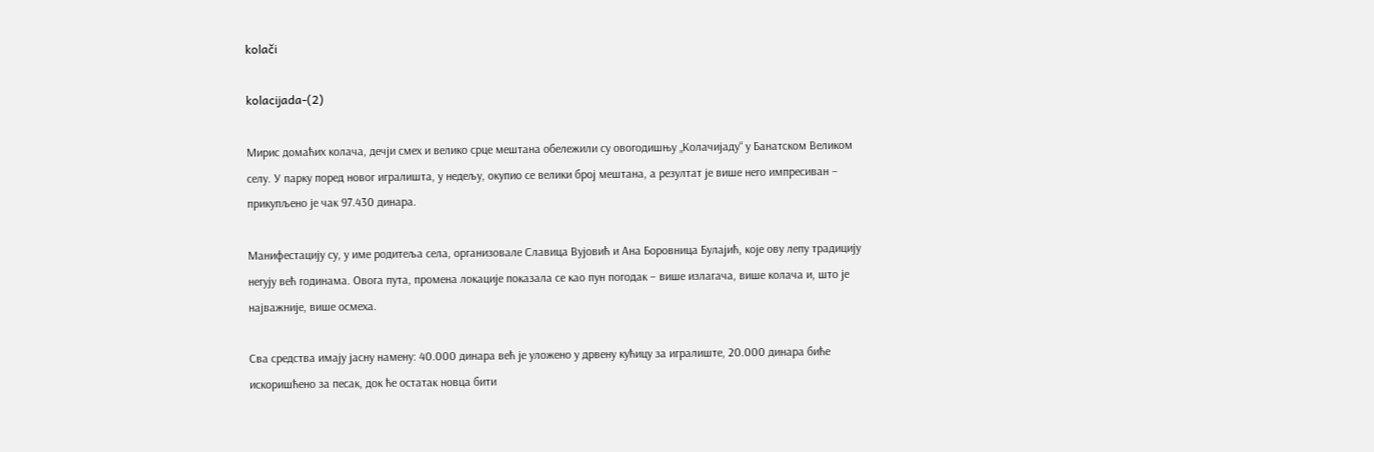kolači

kolacijada-(2)

Мирис домаћих колача, дечји смех и велико срце мештана обележили су овогодишњу „Колачијаду“ у Банатском Великом селу. У парку поред новог игралишта, у недељу, окупио се велики број мештана, а резултат је више него импресиван – прикупљено је чак 97.430 динара.

Манифестацију су, у име родитеља села, организовале Славица Вујовић и Ана Боровница Булајић, које ову лепу традицију негују већ годинама. Овога пута, промена локације показала се као пун погодак – више излагача, више колача и, што је најважније, више осмеха.

Сва средства имају јасну намену: 40.000 динара већ је уложено у дрвену кућицу за игралиште, 20.000 динара биће искоришћено за песак, док ће остатак новца бити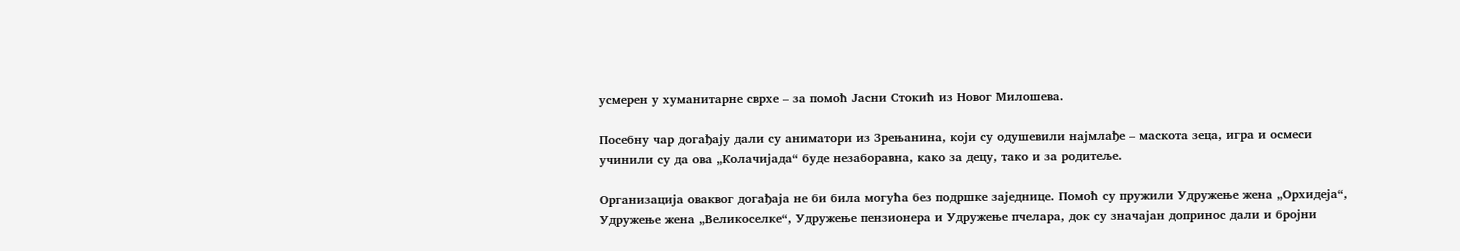усмерен у хуманитарне сврхе – за помоћ Јасни Стокић из Новог Милошева.

Посебну чар догађају дали су аниматори из Зрењанина, који су одушевили најмлађе – маскота зеца, игра и осмеси учинили су да ова „Колачијада“ буде незаборавна, како за децу, тако и за родитеље.

Организација оваквог догађаја не би била могућа без подршке заједнице. Помоћ су пружили Удружење жена „Орхидеја“, Удружење жена „Великоселке“, Удружење пензионера и Удружење пчелара, док су значајан допринос дали и бројни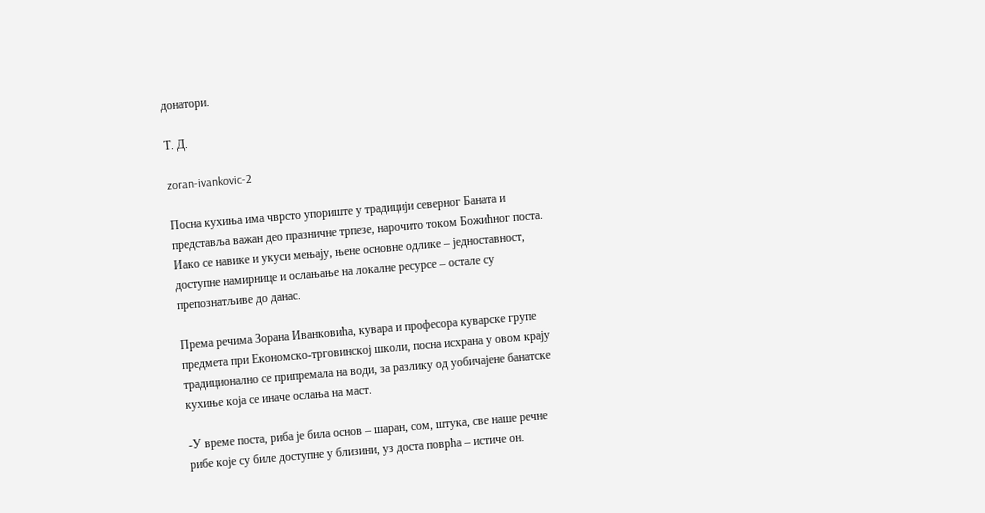донатори.

Т. Д.

zoran-ivankovic-2

Посна кухиња има чврсто упориште у традицији северног Баната и представља важан део празничне трпезе, нарочито током Божићног поста. Иако се навике и укуси мењају, њене основне одлике – једноставност, доступне намирнице и ослањање на локалне ресурсе – остале су препознатљиве до данас.

Према речима Зорана Иванковића, куварa и професорa куварске групе предмета при Eкономско-трговинској школи, посна исхрана у овом крају традиционално се припремала на води, за разлику од уобичајене банатске кухиње која се иначе ослања на маст.

-У време поста, риба је била основ – шаран, сом, штука, све наше речне рибе које су биле доступне у близини, уз доста поврћа – истиче он.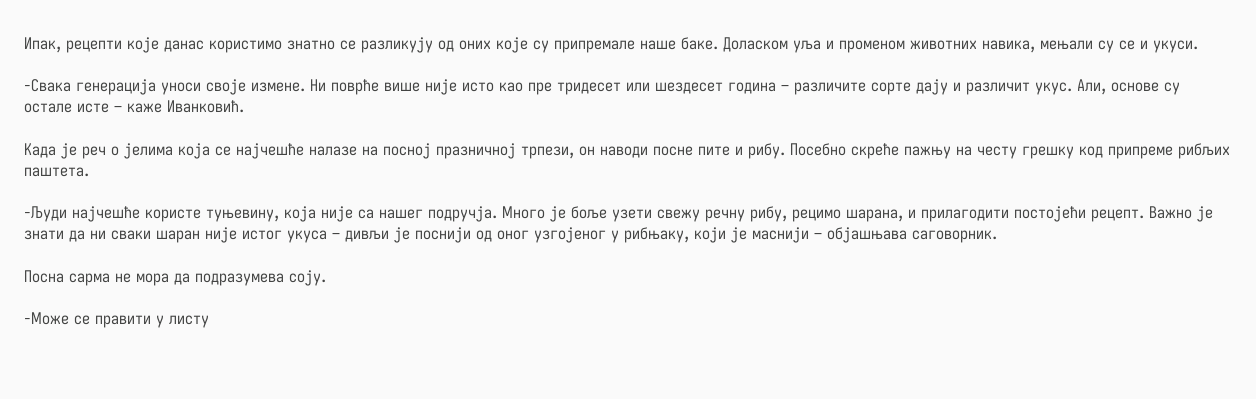Ипак, рецепти које данас користимо знатно се разликују од оних које су припремале наше баке. Доласком уља и променом животних навика, мењали су се и укуси.

-Свакa генерација уноси своје измене. Ни поврће више није исто као пре тридесет или шездесет година – различите сорте дају и различит укус. Али, основе су остале исте – каже Иванковић.

Када је реч о јелима која се најчешће налазе на посној празничној трпези, он наводи посне пите и рибу. Посебно скреће пажњу на честу грешку код припреме рибљих паштета.

-Људи најчешће користе туњевину, која није са нашег подручја. Много је боље узети свежу речну рибу, рецимо шарана, и прилагодити постојећи рецепт. Важно је знати да ни сваки шаран није истог укуса – дивљи је поснији од оног узгојеног у рибњаку, који је маснији – објашњава саговорник.

Посна сарма не мора да подразумева соју.

-Може се правити у листу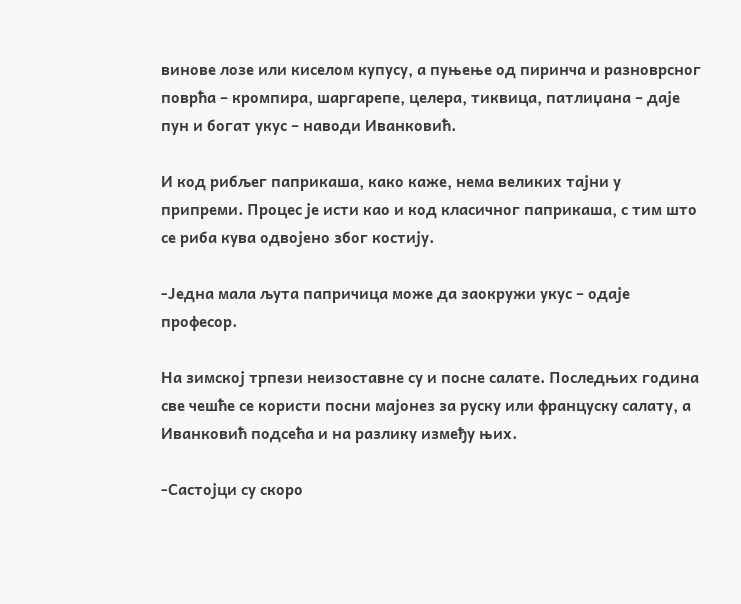винове лозе или киселом купусу, а пуњење од пиринча и разноврсног поврћа – кромпира, шаргарепе, целера, тиквица, патлиџана – даје пун и богат укус – наводи Иванковић.

И код рибљег паприкаша, како каже, нема великих тајни у припреми. Процес је исти као и код класичног паприкаша, с тим што се риба кува одвојено због костију.

-Једна мала љута папричица може да заокружи укус – одаје професор.

На зимској трпези неизоставне су и посне салате. Последњих година све чешће се користи посни мајонез за руску или француску салату, а Иванковић подсећа и на разлику између њих.

-Састојци су скоро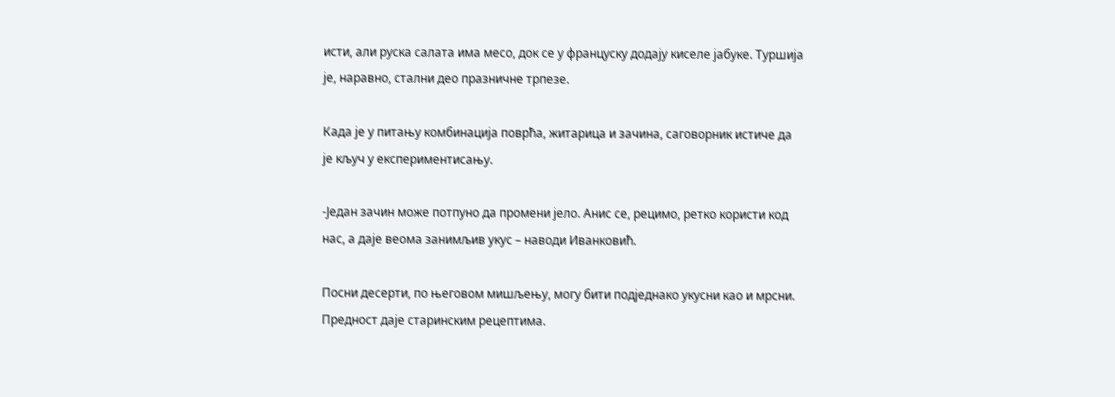исти, али руска салата има месо, док се у француску додају киселе јабуке. Туршија је, наравно, стални део празничне трпезе.

Када је у питању комбинација поврћа, житарица и зачина, саговорник истиче да је кључ у експериментисању.

-Један зачин може потпуно да промени јело. Анис се, рецимо, ретко користи код нас, а даје веома занимљив укус – наводи Иванковић.

Посни десерти, по његовом мишљењу, могу бити подједнако укусни као и мрсни. Предност даје старинским рецептима.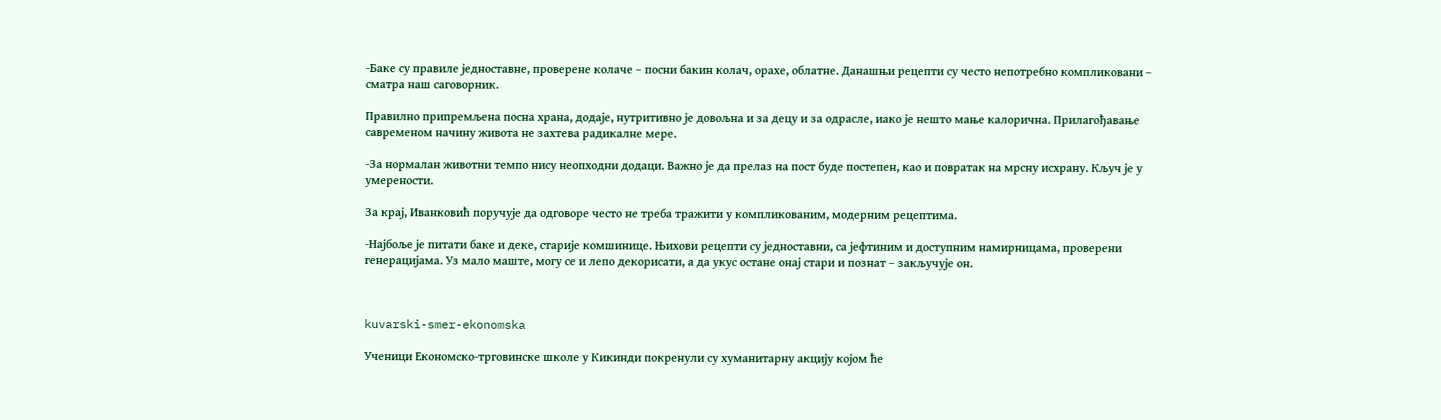-Баке су правиле једноставне, проверене колаче – посни бакин колач, орахе, облатне. Данашњи рецепти су често непотребно компликовани – сматра наш саговорник.

Правилно припремљена посна храна, додаје, нутритивно је довољна и за децу и за одрасле, иако је нешто мање калорична. Прилагођавање савременом начину живота не захтева радикалне мере.

-За нормалан животни темпо нису неопходни додаци. Важно је да прелаз на пост буде постепен, као и повратак на мрсну исхрану. Кључ је у умерености.

За крај, Иванковић поручује да одговоре често не треба тражити у компликованим, модерним рецептима.

-Најбоље је питати баке и деке, старије комшинице. Њихови рецепти су једноставни, са јефтиним и доступним намирницама, проверени генерацијама. Уз мало маште, могу се и лепо декорисати, а да укус остане онај стари и познат – закључује он.



kuvarski-smer-ekonomska

Ученици Економско-трговинске школе у Кикинди покренули су хуманитарну акцију којом ће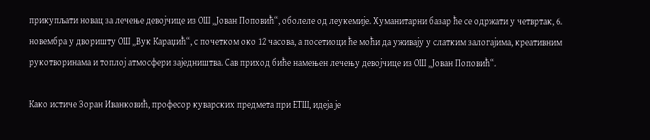прикупљати новац за лечење девојчице из ОШ „Јован Поповић“, оболеле од леукемије. Хуманитарни базар ће се одржати у четвртак, 6. новембра у дворишту ОШ „Вук Караџић“, с почетком око 12 часова, а посетиоци ће моћи да уживају у слатким залогајима, креативним рукотворинама и топлој атмосфери заједништва. Сав приход биће намењен лечењу девојчице из ОШ „Јован Поповић“.

Како истиче Зоран Иванковић, професор куварских предмета при ЕТШ, идеја је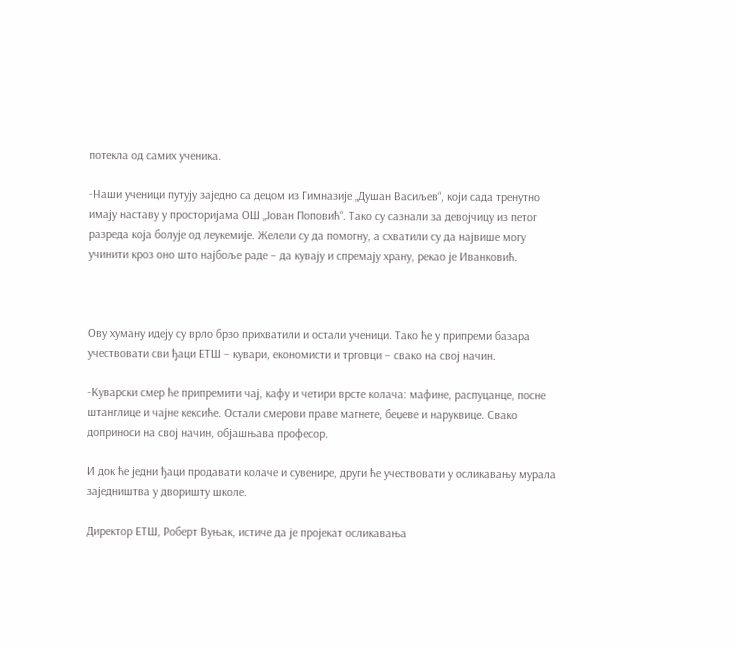потекла од самих ученика.

-Наши ученици путују заједно са децом из Гимназије „Душан Васиљев“, који сада тренутно имају наставу у просторијама ОШ „Јован Поповић“. Тако су сазнали за девојчицу из петог разреда која болује од леукемије. Желели су да помогну, а схватили су да највише могу учинити кроз оно што најбоље раде – да кувају и спремају храну, рекао је Иванковић.



Ову хуману идеју су врло брзо прихватили и остали ученици. Тако ће у припреми базара учествовати сви ђаци ЕТШ – кувари, економисти и трговци – свако на свој начин.

-Куварски смер ће припремити чај, кафу и четири врсте колача: мафине, распуцанце, посне штанглице и чајне кексиће. Остали смерови праве магнете, беџеве и наруквице. Свако доприноси на свој начин, објашњава професор.

И док ће једни ђаци продавати колаче и сувенире, други ће учествовати у осликавању мурала заједништва у дворишту школе.

Директор ЕТШ, Роберт Вуњак, истиче да је пројекат осликавања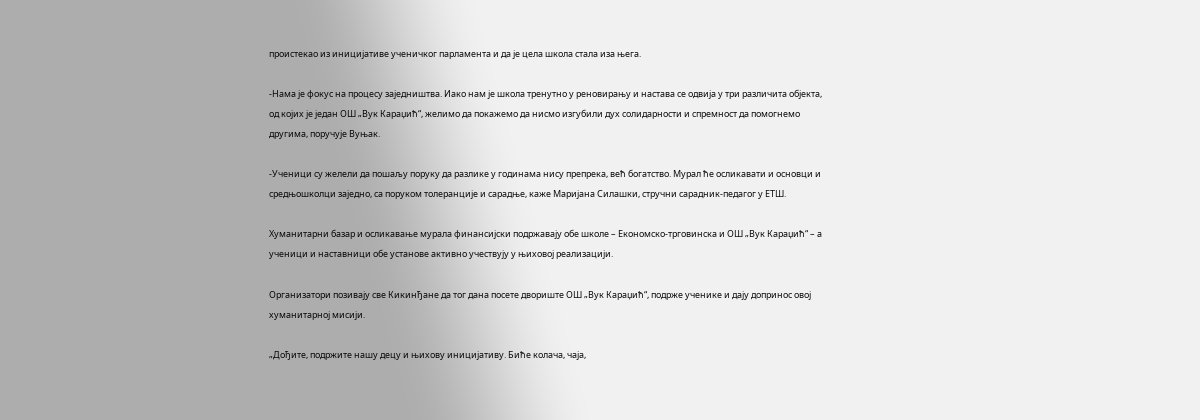проистекао из иницијативе ученичког парламента и да је цела школа стала иза њега.

-Нама је фокус на процесу заједништва. Иако нам је школа тренутно у реновирању и настава се одвија у три различита објекта, од којих је један ОШ „Вук Караџић“, желимо да покажемо да нисмо изгубили дух солидарности и спремност да помогнемо другима, поручује Вуњак.

-Ученици су желели да пошаљу поруку да разлике у годинама нису препрека, већ богатство. Мурал ће осликавати и основци и средњошколци заједно, са поруком толеранције и сарадње, каже Маријана Силашки, стручни сарадник-педагог у ЕТШ.

Хуманитарни базар и осликавање мурала финансијски подржавају обе школе – Економско-трговинска и ОШ „Вук Караџић“ – а ученици и наставници обе установе активно учествују у њиховој реализацији.

Организатори позивају све Кикинђане да тог дана посете двориште ОШ „Вук Караџић“, подрже ученике и дају допринос овој хуманитарној мисији.

„Дођите, подржите нашу децу и њихову иницијативу. Биће колача, чаја,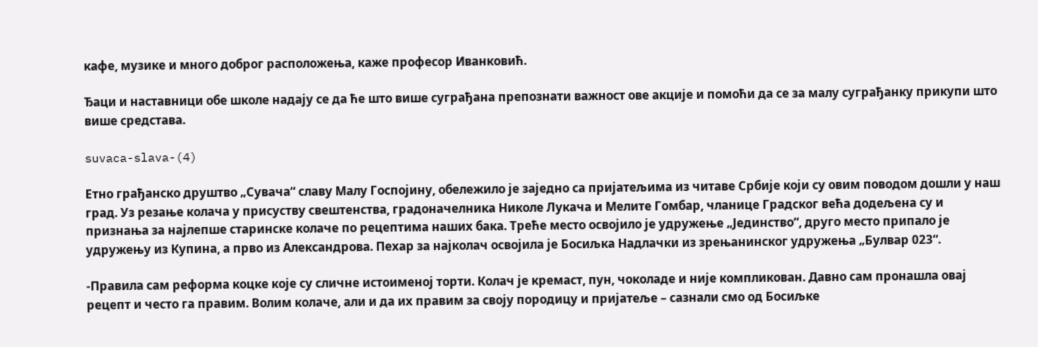кафе, музике и много доброг расположења, каже професор Иванковић.

Ђаци и наставници обе школе надају се да ће што више суграђана препознати важност ове акције и помоћи да се за малу суграђанку прикупи што више средстава.

suvaca-slava-(4)

Етно грађанско друштво „Сувача“ славу Maлу Госпојину, обележило је заједно са пријатељима из читаве Србије који су овим поводом дошли у наш град. Уз резање колача у присуству свештенства, градоначелника Николе Лукача и Мелите Гомбар, чланице Градског већа додељена су и признања за најлепше старинске колаче по рецептима наших бака. Треће место освојило је удружење „Јединство“, друго место припало је удружењу из Купина, а прво из Александрова. Пехар за најколач освојила је Босиљка Надлачки из зрењанинског удружења „Булвар 023“.

-Правила сам реформа коцке које су сличне истоименој торти. Колач је кремаст, пун, чоколаде и није компликован. Давно сам пронашла овај рецепт и често га правим. Волим колаче, али и да их правим за своју породицу и пријатеље – сазнали смо од Босиљке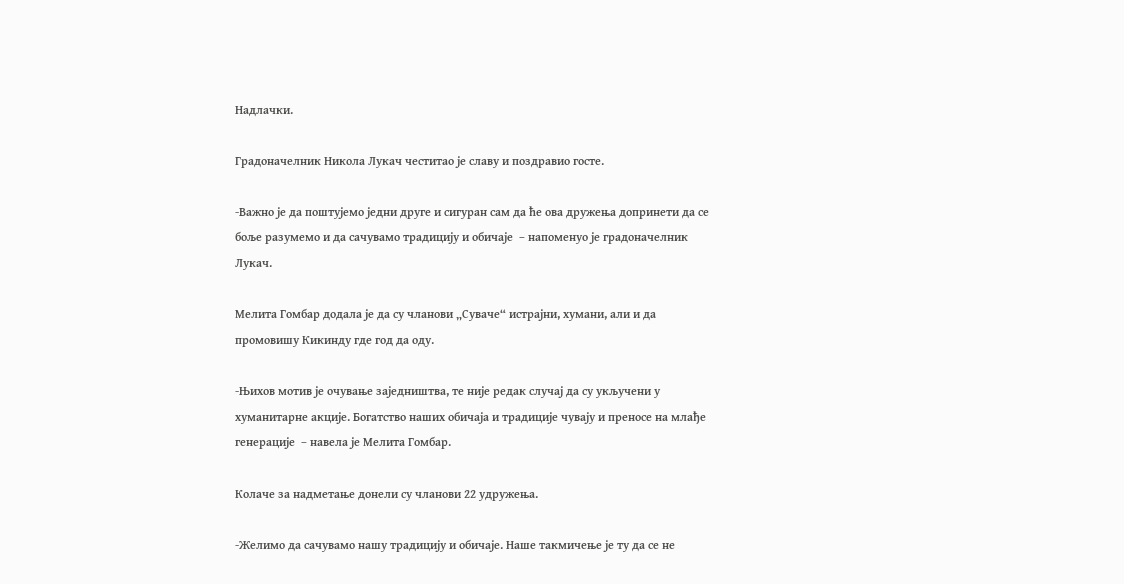Надлачки.

Градоначелник Никола Лукач честитао је славу и поздравио госте.

-Важно је да поштујемо једни друге и сигуран сам да ће ова дружења допринети да се боље разумемо и да сачувамо традицију и обичаје  – напоменуо је градоначелник Лукач.

Мелита Гомбар додала је да су чланови „Суваче“ истрајни, хумани, али и да промовишу Кикинду где год да оду.

-Њихов мотив је очување заједништва, те није редак случај да су укључени у хуманитарне акције. Богатство наших обичаја и традиције чувају и преносе на млађе генерације  – навела је Мелита Гомбар.

Колаче за надметање донели су чланови 22 удружења.

-Желимо да сачувамо нашу традицију и обичаје. Наше такмичење је ту да се не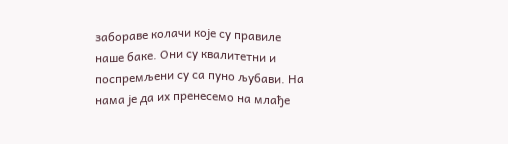забораве колачи које су правиле наше баке. Они су квалитетни и поспремљени су са пуно љубави. На нама је да их пренесемо на млађе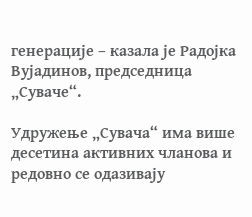генерације – казала је Радојка Вујадинов, председница „Суваче“.

Удружење „Сувача“ има више десетина активних чланова и редовно се одазивају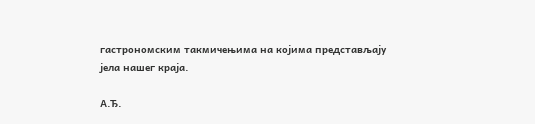гастрономским такмичењима на којима представљају јела нашег краја.

А.Ђ.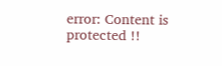error: Content is protected !!